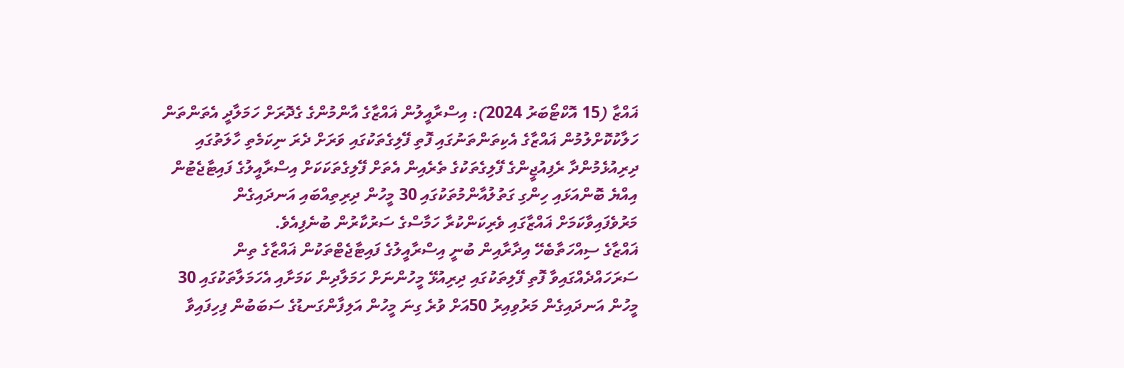ޣައްޒާ (15 އޮކްޓޯބަރު 2024): އިސްރާއީލުން ޣައްޒާގެ އާންމުންގެ ގެދޮރަށް ހަމަލާދީ އެތަންތަން ހަލާކުކޮށްލުމުން ޣައްޒާގެ އެކިތަންތަނުގައި ފޮތި ފޭލިގެތަކުގައި ވަރަށް ދެރަ ނިކަމެތި ހާލަތުގައި ދިރިއުޅެމުންދާ ރެފިއުޖީންގެ ފޭލިގެތަކުގެ ތެރެއިން އެތަށް ފޭލިގެތަކަކަށް އިސްރާއީލުގެ ފައިޓާޖެޓުން އިއްޔެ ބޮންއަޅައި ހިންގި ގަތުލުއާންމުތަކުގައި 30 މީހުން ދިރިތިއްބައި އަނދައިގެން މަރުވެފައިވާކަމަށް ޣައްޒާގައި ވެރިކަންކުރާ ހަމާސްގެ ސަރުކާރުން ބުނެފިއެވެ.
ޣައްޒާގެ ސިއްހަތާބެހޭ އިދާރާއިން ބުނީ އިސްރާއީލުގެ ފައިޓާޖެޓްތަކުން ޣައްޒާގެ ތިން ސަރަހައްދެއްގައިވާ ފޮތި ފޭލިތަކުގައި ދިރިއުޅޭ މީހުންނަށް ހަމަލާދިން ކަމަށާއި އެހަމަލާތަކުގައި 30 މީހުން އަނދައިގެން މަރުވިއިރު 50އަށް ވުރެ ގިނަ މީހުން އަލިފާންގަނޑުގެ ސަބަބުން ފިހިފައިވާ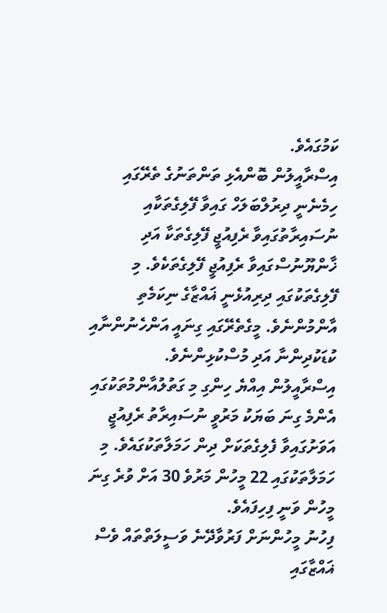ކަމުގައެވެ.
އިސްރާއީލުން ބޮންއެޅި ތަންތަނުގެ ތެރޭގައި ހިމެނެނީ ދިރުލްބަލަހް ގައިވާ ފޭލިގެތަކާއި ނުސައިރާތުގައިވާ ރެފިއުޖީ ފޭލިގެތަކާ އަދި ޚާންޔޫނުސްގައިވާ ރެފިއުޖީ ފޭލިގެތަކެވެ. މި ފޭލިގެތަކުގައި ދިރިއުޅެނީ ޣައްޒާގެ ނިކަމެތި އާންމުންނެވެ. މީގެތެރޭގައި ގިނައީ އަންހެނުންނާއި ކުޑަކުދިންނާ އަދި މުސްކުޅިންނެވެ.
އިސްރާއީލުން އިއްޔެ ހިންގި މި ގަތުލުއާންމުތަކުގައި އެންމެ ގިނަ ބަޔަކު މަރުވީ ނުސައިރާތު ރެފިއުޖީ އަވަށުގައިވާ ފެލިގެތަކަށް ދިން ހަމަލާތަކުގައެވެ. މި ހަމަލާތަކުގައި 22 މީހުން މަރުވެ 30 އަށް ވުރެ ގިނަ މީހުން ވަނީ ފިހިފައެވެ.
ފިހުނު މީހުންނަށް ފަރުވާދޭނެ ވަސީލަތްތައް ވެސް ޣައްޒާގައި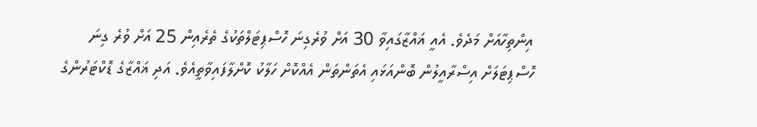އިންތިހާއަށް މަދެވެ. އެއީ ޣައްޒާގައިވާ 30 އަށް ވުރެގިނަ ހޮސްޕިޓަލްތަކުގެ ތެރެއިން 25 އަށް ވުރެ ގިނަ ހޮސްޕިޓަލަށް އިސްރާއީލުން ބޮންއަޅައި އެތަންތަން އެއްކޮށް ހަލާކު ކޮށްލާފައިވާތީއެވެ. އަދި ޣައްޒާގެ ޑޮކްޓަރުންގެ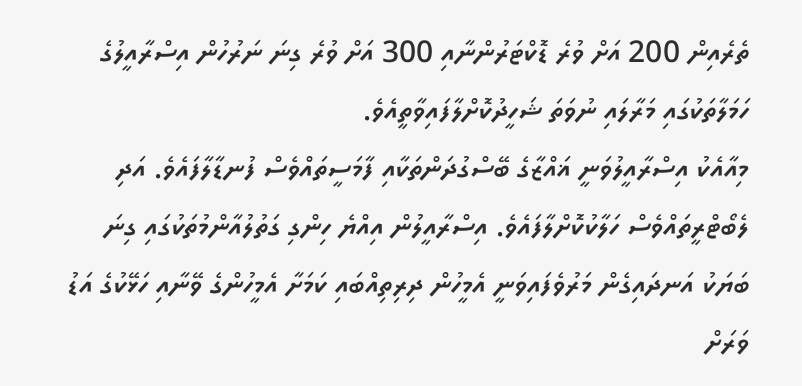ތެރެއިން 200 އަށް ވުރެ ޑޮކްޓަރުންނާއި 300 އަށް ވުރެ ގިނަ ނަރުހުން އިސްރާއީލުގެ ހަމަލާތަކުގައި މަރާލައި ނުވަތަ ޝަހީދުކޮށްލާފައިވާތީއެވެ.
މިއާއެކު އިސްރާއީލުވަނީ ޣައްޒާގެ ބޭސްގުދަންތަކާއި ފާމަސީތައްވެސް ފުނޑާލާފައެވެ. އަދި ލެބޯޓްރީތައްވެސް ހަލާކުކޮށްލާފައެވެ. އިސްރާއީލުން އިއްޔެ ހިންގި ގަތުލުއާންމުތަކުގައި ގިނަ ބަޔަކު އަނދައިގެން މަރުވެފައިވަނީ އެމީހުން ދިރިތިއްބައި ކަމަށާ އެމީހުންގެ ވޭނާއި ހަޅޭކުގެ އަޑު ވަރަށް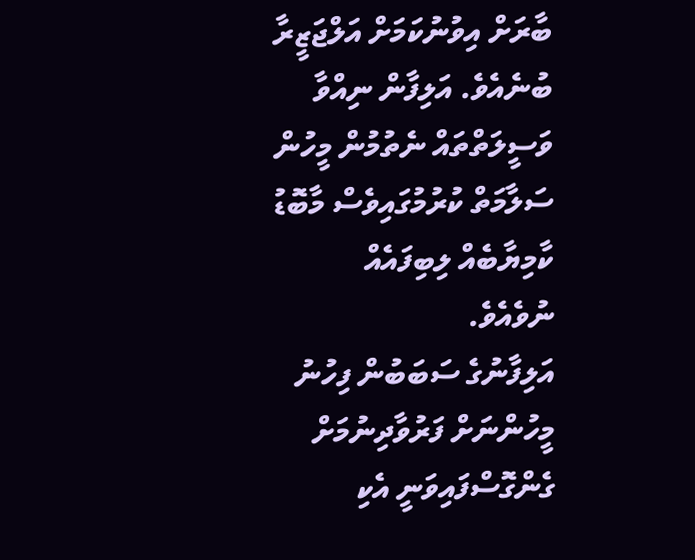ބާރަށް އިވުނުކަމަށް އަލްޖަޒީރާ ބުނެއެވެ. އަލިފާން ނިއްވާ ވަސީލަތްތައް ނެތުމުން މީހުން ސަލާމަތް ކުރުމުގައިވެސް މާބޮޑު ކާމިޔާބެއް ލިބިފައެއް ނުވެއެވެ.
އަލިފާނުގެ ސަބަބުން ފިހުނު މީހުންނަށް ފަރުވާދިނުމަށް ގެންގޮސްފައިވަނީ އެކި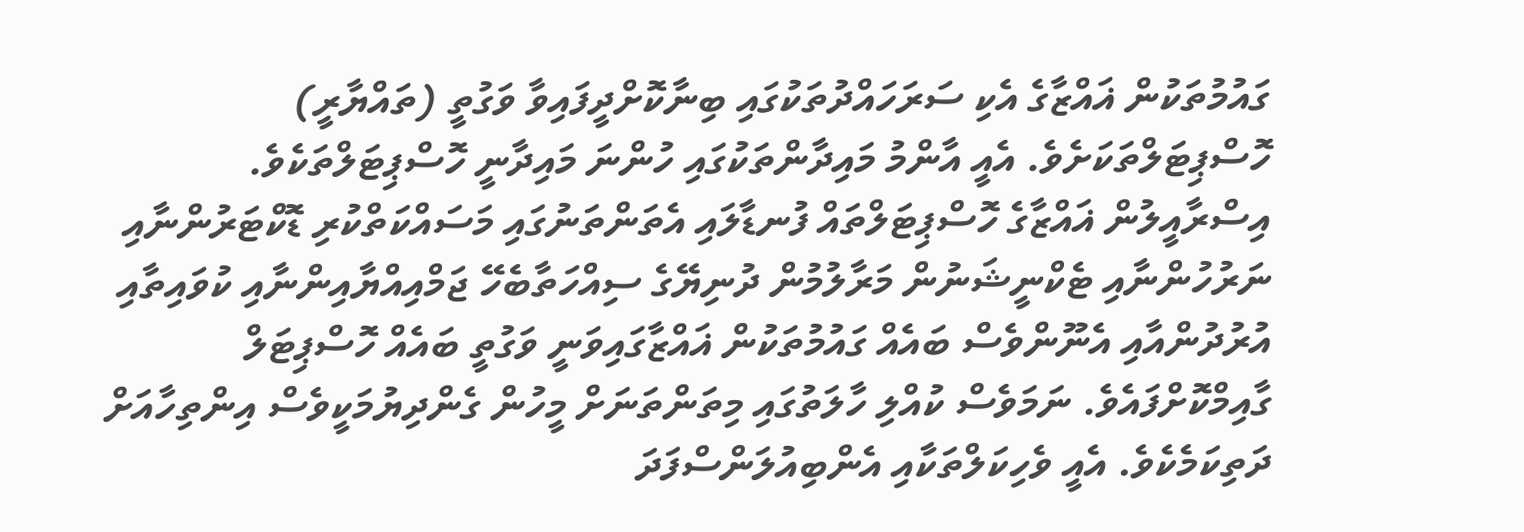ގައުމުތަކުން ޣައްޒާގެ އެކި ސަރަހައްދުތަކުގައި ބިނާކޮށްދީފައިވާ ވަގުތީ (ތައްޔާރީ) ހޮސްޕިޓަލްތަކަށެވެ. އެއީ އާންމު މައިދާންތަކުގައި ހުންނަ މައިދާނީ ހޮސްޕިޓަލްތަކެވެ.
އިސްރާއީލުން ޣައްޒާގެ ހޮސްޕިޓަލްތައް ފުނޑާލައި އެތަންތަނުގައި މަސައްކަތްކުރި ޑޮކްޓަރުންނާއި ނަރުހުންނާއި ޓެކްނީޝަނުން މަރާލުމުން ދުނިޔޭގެ ސިއްހަތާބެހޭ ޖަމްއިއްޔާއިންނާއި ކުވައިތާއި އުރުދުންއާއި އެނޫންވެސް ބައެއް ގައުމުތަކުން ޣައްޒާގައިވަނީ ވަގުތީ ބައެއް ހޮސްޕިޓަލް ގާއިމްކޮށްފައެވެ. ނަމަވެސް ކުއްލި ހާލަތުގައި މިތަންތަނަށް މީހުން ގެންދިޔުމަކީވެސް އިންތިހާއަށް ދަތިކަމެކެވެ. އެއީ ވެހިކަލްތަކާއި އެންބިއުލަންސްފަދަ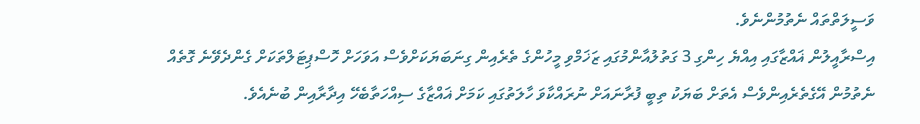ވަސީލަތްތައް ނެތުމުންނެވެ.
އިސްރާއީލުން ޣައްޒާގައި އިއްޔެ ހިންގި 3 ގަތުލުއާންމުގައި ޒަޚަމްވި މީހުންގެ ތެރެއިން ގިނަބަޔަކަށްވެސް އަވަހަށް ހޮސްޕިޓަލްތަކަށް ގެންދެވޭނެ ގޮތެއް ނެތުމުން އޭގެތެރެއިންވެސް އެތަށް ބަޔަކު ތިބީ ފުރާނައަށް ނުރައްކާވަ ހާލަތުގައި ކަމަށް ޣައްޒާގެ ސިއްހަތާބެހޭ އިދާރާއިން ބުނެއެވެ.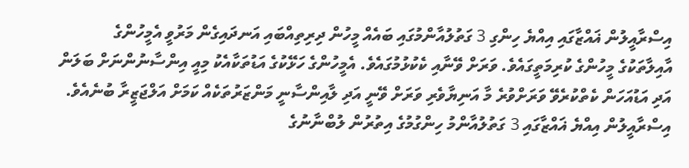އިސްރާއީލުން ޣައްޒާގައި އިއްޔެ ހިންގި 3 ގަތުލުއާންމުގައި ބައެއް މީހުން ދިރިތިއްބައި އަނދައިގެން މަރުވީ އެމީހުންގެ އާއިލާތަކުގެ މީހުންގެ ކުރިމަތީގައެވެ. ވަރަށް ވޭނާއި ކެކުޅުމުގައެވެ. އެމީހުންގެ ހަޅޭކުގެ އަޑުތަކާއެކު މިއީ އިންސާނުންނަށް ބަލަން އަދި އަޑުއަހަން ކެތްކުރެވޭ ވަރަށްވުރެ މާ އަނިޔާވެރި ވަރަށް ވޭނީ އަދި ލާއިންސާނީ މަންޒަރުތަކެއް ކަމަށް އަލްޖަޒީރާ ބުނެއެވެ.
އިސްރާއީލުން އިއްޔެ ޣައްޒާގައި 3 ގަތުލުއާންމު ހިންގުމުގެ އިތުރުން ލުބްނާނުގެ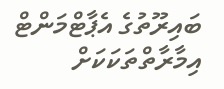ބައިރޫތުގެ އެޕާޓްމަންޓް އިމާރާތްތަކަކަށް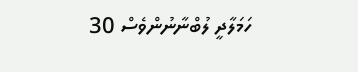ހަމަލާދީ ލުބްނާނުންވެސް 30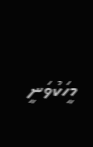މީހަކުވަނީ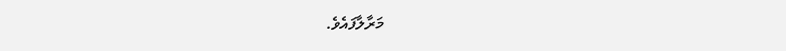މަރާލާފައެވެ.